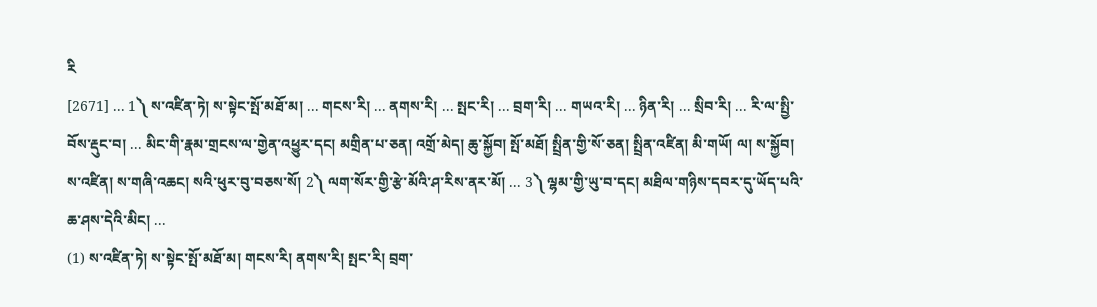རི
[2671] ... 1༽ ས་འཛིན་ཏེ། ས་སྟེང་སྤོ་མཐོ་མ། ... གངས་རི། ... ནགས་རི། ... སྤང་རི། ... བྲག་རི། ... གཡའ་རི། ... ཉིན་རི། ... སྲིབ་རི། ... རི་ལ་སྤྱི་བོས་རྡུང་བ། ... མིང་གི་རྣམ་གྲངས་ལ་གྱེན་འཕྱུར་དང། མགྲིན་པ་ཅན། འགྲོ་མེད། ཆུ་སྐྱོབ། སྤོ་མཐོ། སྤྲིན་གྱི་སོ་ཅན། སྤྲིན་འཛིན། མི་གཡོ། ལ། ས་སྐྱོབ། ས་འཛིན། ས་གཞི་འཆང། སའི་ཕུར་བུ་བཅས་སོ། 2༽ ལག་སོར་གྱི་རྩེ་མོའི་ཤ་རིས་ནར་མོ། ... 3༽ ལྷམ་གྱི་ཡུ་བ་དང། མཐིལ་གཉིས་དབར་དུ་ཡོད་པའི་ཆ་ཤས་དེའི་མིང། ...
(1) ས་འཛིན་ཏེ། ས་སྟེང་སྤོ་མཐོ་མ། གངས་རི། ནགས་རི། སྤང་རི། བྲག་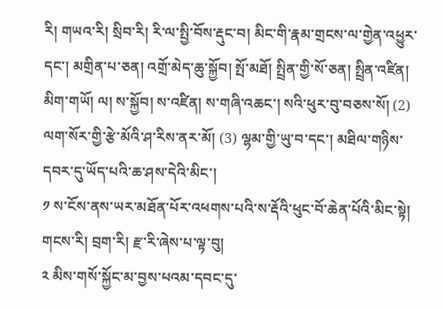རི། གཡའ་རི། སྲིབ་རི། རི་ལ་སྤྱི་བོས་རྡུང་བ། མིང་གི་རྣམ་གྲངས་ལ་གྱེན་འཕྱུར་དང་། མགྲིན་པ་ཅན། འགྲོ་མེད་ཆུ་སྐྱོབ། སྤོ་མཐོ། སྤྲིན་གྱི་སོ་ཅན། སྤྲིན་འཛིན། མིག་གཡོ། ལ། ས་སྐྱོབ། ས་འཛིན། ས་གཞི་འཆང་། སའི་ཕུར་བུ་བཅས་སོ། (2) ལག་སོར་གྱི་རྩེ་མོའི་ཤ་རིས་ནར་མོ། (3) ལྷམ་གྱི་ཡུ་བ་དང་། མཐིལ་གཉིས་དབར་དུ་ཡོད་པའི་ཆ་ཤས་དེའི་མིང་།
༡ ས་ངོས་ནས་ཡར་མཐོན་པོར་འཕགས་པའི་ས་རྡོའི་ཕུང་བོ་ཆེན་པོའི་མིང་སྟེ། གངས་རི། བྲག་རི། རྫ་རི་ཞེས་པ་ལྟ་བུ།
༢ མིས་གསོ་སྐྱོང་མ་བྱས་པའམ་དབང་དུ་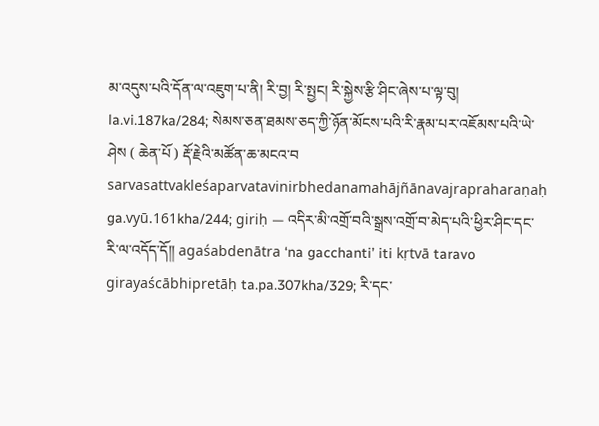མ་འདུས་པའི་དོན་ལ་འཇུག་པ་ནི། རི་བྱ། རི་སྤྱང། རི་སྐྱེས་རྩི་ཤིང་ཞེས་པ་ལྟ་བུ།
la.vi.187ka/284; སེམས་ཅན་ཐམས་ཅད་ཀྱི་ཉོན་མོངས་པའི་རི་རྣམ་པར་འཇོམས་པའི་ཡེ་ཤེས ( ཆེན་པོ ) རྡོ་རྗེའི་མཚོན་ཆ་མངའ་བ sarvasattvakleśaparvatavinirbhedanamahājñānavajrapraharaṇaḥ ga.vyū.161kha/244; giriḥ — འདིར་མི་འགྲོ་བའི་སྒྲས་འགྲོ་བ་མེད་པའི་ཕྱིར་ཤིང་དང་རི་ལ་འདོད་དོ༎ agaśabdenātra ‘na gacchanti’ iti kṛtvā taravo girayaścābhipretāḥ ta.pa.307kha/329; རི་དང་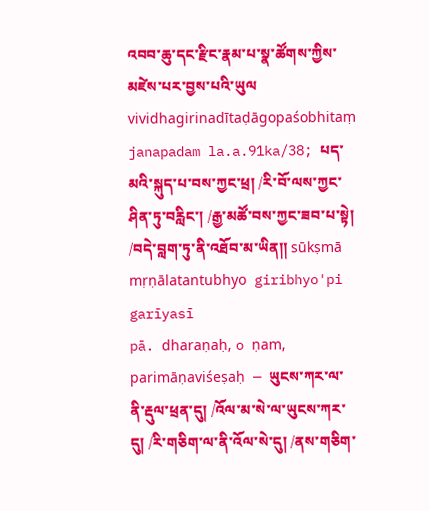འབབ་ཆུ་དང་རྫིང་རྣམ་པ་སྣ་ཚོགས་ཀྱིས་མཛེས་པར་བྱས་པའི་ཡུལ vividhagirinadītaḍāgopaśobhitaṃ janapadam la.a.91ka/38; པད་མའི་སྐུད་པ་བས་ཀྱང་ཕྲ། /རི་བོ་ལས་ཀྱང་ཤིན་ཏུ་བརླིང་། /རྒྱ་མཚོ་བས་ཀྱང་ཟབ་པ་སྟེ། /བདེ་བླག་ཏུ་ནི་འཐོབ་མ་ཡིན༎ sūkṣmā mṛṇālatantubhyo giribhyo'pi garīyasī
pā. dharaṇaḥ, o ṇam, parimāṇaviśeṣaḥ — ཡུངས་ཀར་ལ་ནི་རྡུལ་ཕྲན་དུ། /འོལ་མ་སེ་ལ་ཡུངས་ཀར་དུ། /རི་གཅིག་ལ་ནི་འོལ་སེ་དུ། /ནས་གཅིག་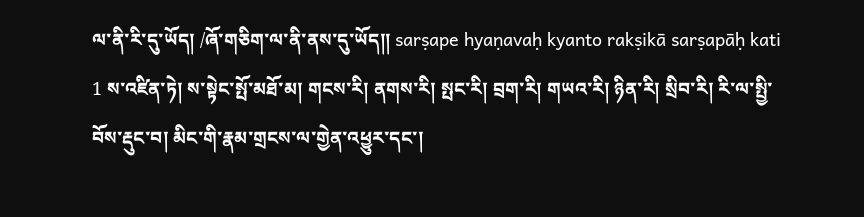ལ་ནི་རི་དུ་ཡོད། /ཞོ་གཅིག་ལ་ནི་ནས་དུ་ཡོད༎ sarṣape hyaṇavaḥ kyanto rakṣikā sarṣapāḥ kati
1 ས་འཛིན་ཏེ། ས་སྟེང་སྤོ་མཐོ་མ། གངས་རི། ནགས་རི། སྤང་རི། བྲག་རི། གཡའ་རི། ཉིན་རི། སྲིབ་རི། རི་ལ་སྤྱི་བོས་རྡུང་བ། མིང་གི་རྣམ་གྲངས་ལ་གྱེན་འཕྱུར་དང་།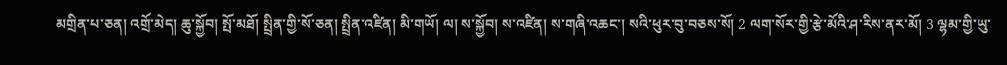མགྲིན་པ་ཅན། འགྲོ་མེད། ཆུ་སྐྱོབ། སྤོ་མཐོ། སྤྲིན་གྱི་སོ་ཅན། སྤྲིན་འཛིན། མི་གཡོ། ལ། ས་སྐྱོབ། ས་འཛིན། ས་གཞི་འཆང་། སའི་ཕུར་བུ་བཅས་སོ། 2 ལག་སོར་གྱི་རྩེ་མོའི་ཤ་རིས་ནར་མོ། 3 ལྷམ་གྱི་ཡུ་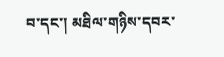བ་དང་། མཐིལ་གཉིས་དབར་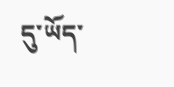དུ་ཡོད་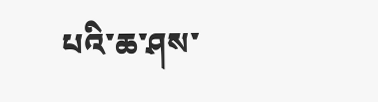པའི་ཆ་ཤས་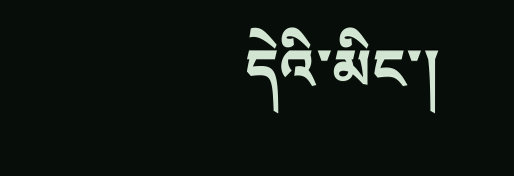དེའི་མིང་།